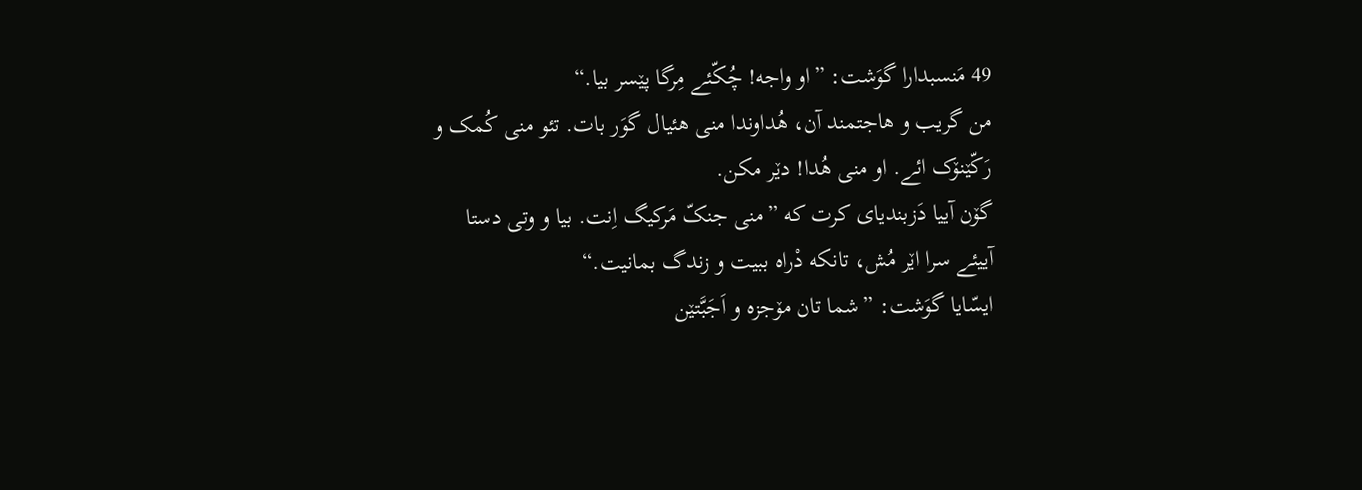49 مَنسبدارا گوَشت: ”او واجه! چُکّئے مِرگا پێسر بیا.“
من گریب و هاجتمند آن، هُداوندا منی هئیال گوَر بات. تئو منی کُمک و رَکّێنۆک ائے. او منی هُدا! دێر مکن.
گۆن آییا دَزبندیای کرت که ”منی جنکّ مَرکیگ اِنت. بیا و وتی دستا آییئے سرا اێر مُش، تانکه دْراه ببیت و زندگ بمانیت.“
ایسّایا گوَشت: ”شما تان مۆجزه و اَجَبَّتێن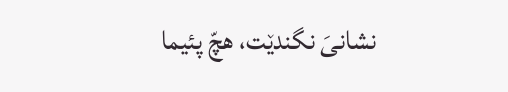نشانیَ نگندێت، هچّ پئیما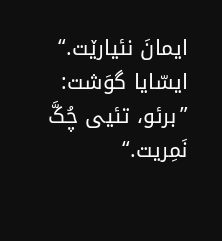ایمانَ نئیارێت.“
ایسّایا گوَشت: ”برئو، تئیی چُکَّ نَمِریت.“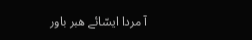آ مردا ایسّائے هبر باور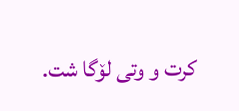کرت و وتی لۆگا شت.